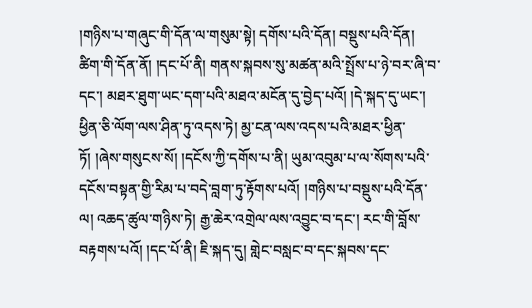།གཉིས་པ་གཞུང་གི་དོན་ལ་གསུམ་སྟེ། དགོས་པའི་དོན། བསྡུས་པའི་དོན། ཚིག་གི་དོན་ནོ། །དང་པོ་ནི། གནས་སྐབས་སུ་མཚན་མའི་སྤྲོས་པ་ཉེ་བར་ཞི་བ་དང་། མཐར་ཐུག་ཡང་དག་པའི་མཐའ་མངོན་དུ་བྱེད་པའོ། །དེ་སྐད་དུ་ཡང་། ཕྱིན་ཅི་ལོག་ལས་ཤིན་ཏུ་འདས་ཏེ། མྱ་ངན་ལས་འདས་པའི་མཐར་ཕྱིན་ཏོ། །ཞེས་གསུངས་སོ། །དངོས་ཀྱི་དགོས་པ་ནི། ཡུམ་འབུམ་པ་ལ་སོགས་པའི་དངོས་བསྟན་གྱི་རིམ་པ་བདེ་བླག་ཏུ་རྟོགས་པའོ། །གཉིས་པ་བསྡུས་པའི་དོན་ལ། འཆད་ཚུལ་གཉིས་ཏེ། རྒྱ་ཆེར་འགྲེལ་ལས་འབྱུང་བ་དང་། རང་གི་བློས་བརྟགས་པའོ། །དང་པོ་ནི། ཇི་སྐད་དུ། གླེང་བསླང་བ་དང་སྐབས་དང་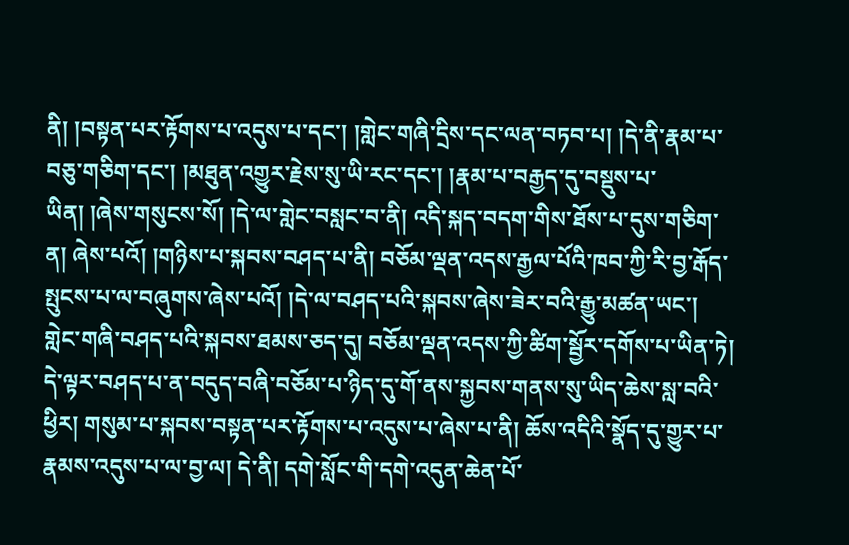ནི། །བསྟན་པར་རྟོགས་པ་འདུས་པ་དང་། །གླེང་གཞི་དྲིས་དང་ལན་བཏབ་པ། །དེ་ནི་རྣམ་པ་བཅུ་གཅིག་དང་། །མཐུན་འགྱུར་རྗེས་སུ་ཡི་རང་དང་། །རྣམ་པ་བརྒྱད་དུ་བསྡུས་པ་ཡིན། །ཞེས་གསུངས་སོ། །དེ་ལ་གླེང་བསླང་བ་ནི། འདི་སྐད་བདག་གིས་ཐོས་པ་དུས་གཅིག་ན། ཞེས་པའོ། །གཉིས་པ་སྐབས་བཤད་པ་ནི། བཅོམ་ལྡན་འདས་རྒྱལ་པོའི་ཁབ་ཀྱི་རི་བྱ་རྒོད་སྤུངས་པ་ལ་བཞུགས་ཞེས་པའོ། །དེ་ལ་བཤད་པའི་སྐབས་ཞེས་ཟེར་བའི་རྒྱུ་མཚན་ཡང་། གླེང་གཞི་བཤད་པའི་སྐབས་ཐམས་ཅད་དུ། བཅོམ་ལྡན་འདས་ཀྱི་ཚིག་སྦྱོར་དགོས་པ་ཡིན་ཏེ། དེ་ལྟར་བཤད་པ་ན་བདུད་བཞི་བཅོམ་པ་ཉིད་དུ་གོ་ནས་སྐྱབས་གནས་སུ་ཡིད་ཆེས་སླ་བའི་ཕྱིར། གསུམ་པ་སྐབས་བསྟན་པར་རྟོགས་པ་འདུས་པ་ཞེས་པ་ནི། ཆོས་འདིའི་སྣོད་དུ་གྱུར་པ་རྣམས་འདུས་པ་ལ་བྱ་ལ། དེ་ནི། དགེ་སློང་གི་དགེ་འདུན་ཆེན་པོ་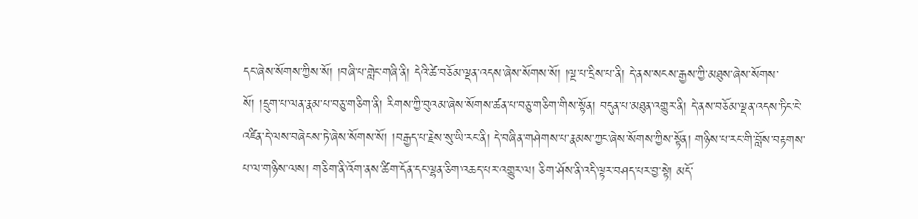དང་ཞེས་སོགས་ཀྱིས་སོ། །བཞི་པ་གླེང་གཞི་ནི། དེའི་ཚེ་བཅོམ་ལྡན་འདས་ཞེས་སོགས་སོ། །ལྔ་པ་དྲིས་པ་ནི། དེ་ནས་སངས་རྒྱས་ཀྱི་མཐུས་ཞེས་སོགས་སོ། །དྲུག་པ་ལན་རྣམ་པ་བཅུ་གཅིག་ནི། རིགས་ཀྱི་བུའམ་ཞེས་སོགས་ཚན་པ་བཅུ་གཅིག་གིས་སྟོན། བདུན་པ་མཐུན་འགྱུར་ནི། དེ་ནས་བཅོམ་ལྡན་འདས་ཏིང་ངེ་འཛིན་དེ་ལས་བཞེངས་ཏེ་ཞེས་སོགས་སོ། །བརྒྱད་པ་རྗེས་སུ་ཡི་རང་ནི། དེ་བཞིན་གཤེགས་པ་རྣམས་ཀྱང་ཞེས་སོགས་ཀྱིས་སྟོན། གཉིས་པ་རང་གི་བློས་བརྟགས་པ་ལ་གཉིས་ལས། གཅིག་ནི་འོག་ནས་ཚིག་དོན་དང་ལྷན་ཅིག་འཆད་པར་འགྱུར་ལ། ཅིག་ཤོས་ནི་འདི་ལྟར་བཤད་པར་བྱ་སྟེ། མདོ་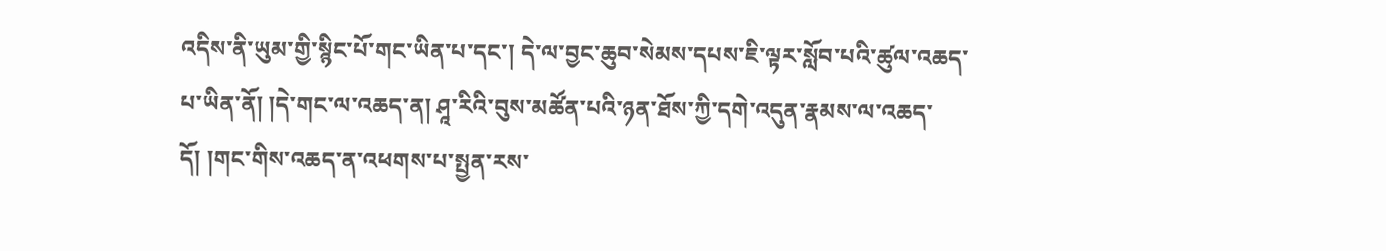འདིས་ནི་ཡུམ་གྱི་སྙིང་པོ་གང་ཡིན་པ་དང་། དེ་ལ་བྱང་ཆུབ་སེམས་དཔས་ཇི་ལྟར་སློབ་པའི་ཚུལ་འཆད་པ་ཡིན་ནོ། །དེ་གང་ལ་འཆད་ན། ཤཱ་རིའི་བུས་མཚོན་པའི་ཉན་ཐོས་ཀྱི་དགེ་འདུན་རྣམས་ལ་འཆད་དོ། །གང་གིས་འཆད་ན་འཕགས་པ་སྤྱན་རས་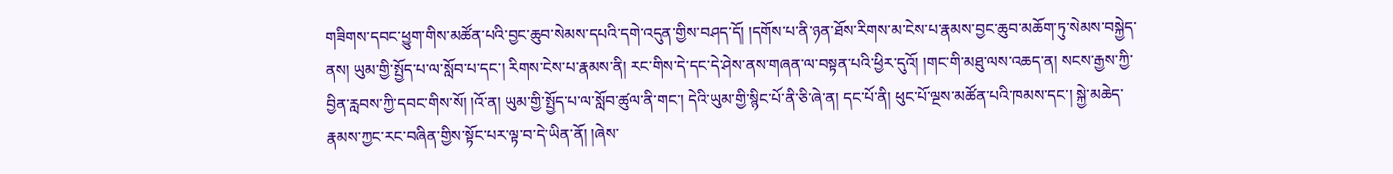གཟིགས་དབང་ཕྱུག་གིས་མཚོན་པའི་བྱང་ཆུབ་སེམས་དཔའི་དགེ་འདུན་གྱིས་བཤད་དོ། །དགོས་པ་ནི་ཉན་ཐོས་རིགས་མ་ངེས་པ་རྣམས་བྱང་ཆུབ་མཆོག་ཏུ་སེམས་བསྐྱེད་ནས། ཡུམ་གྱི་སྤྱོད་པ་ལ་སློབ་པ་དང་། རིགས་ངེས་པ་རྣམས་ནི། རང་གིས་དེ་དང་དེ་ཤེས་ནས་གཞན་ལ་བསྟན་པའི་ཕྱིར་དུའོ། །གང་གི་མཐུ་ལས་འཆད་ན། སངས་རྒྱས་ཀྱི་བྱིན་རླབས་ཀྱི་དབང་གིས་སོ། །འོ་ན། ཡུམ་གྱི་སྤྱོད་པ་ལ་སློབ་ཚུལ་ནི་གང་། དེའི་ཡུམ་གྱི་སྙིང་པོ་ནི་ཅི་ཞེ་ན། དང་པོ་ནི། ཕུང་པོ་ལྔས་མཚོན་པའི་ཁམས་དང་། སྐྱེ་མཆེད་རྣམས་ཀྱང་རང་བཞིན་གྱིས་སྟོང་པར་ལྟ་བ་དེ་ཡིན་ནོ། །ཞེས་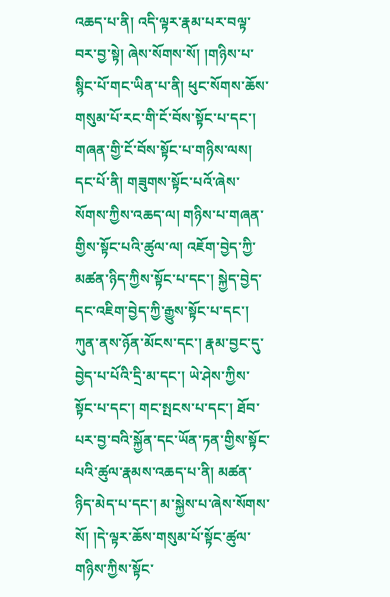འཆད་པ་ནི། འདི་ལྟར་རྣམ་པར་བལྟ་བར་བྱ་སྟེ། ཞེས་སོགས་སོ། །གཉིས་པ་སྙིང་པོ་གང་ཡིན་པ་ནི། ཕུང་སོགས་ཆོས་གསུམ་པོ་རང་གི་ངོ་བོས་སྟོང་པ་དང་། གཞན་གྱི་ངོ་བོས་སྟོང་པ་གཉིས་ལས། དང་པོ་ནི། གཟུགས་སྟོང་པའོ་ཞེས་སོགས་ཀྱིས་འཆད་ལ། གཉིས་པ་གཞན་གྱིས་སྟོང་པའི་ཚུལ་ལ། འཇོག་བྱེད་ཀྱི་མཚན་ཉིད་ཀྱིས་སྟོང་པ་དང་། སྐྱེད་བྱེད་དང་འཇིག་བྱེད་ཀྱི་རྒྱུས་སྟོང་པ་དང་། ཀུན་ནས་ཉོན་མོངས་དང་། རྣམ་བྱང་དུ་བྱེད་པ་པོའི་དྲི་མ་དང་། ཡེ་ཤེས་ཀྱིས་སྟོང་པ་དང་། གང་སྤངས་པ་དང་། ཐོབ་པར་བྱ་བའི་སྐྱོན་དང་ཡོན་ཏན་གྱིས་སྟོང་པའི་ཚུལ་རྣམས་འཆད་པ་ནི། མཚན་ཉིད་མེད་པ་དང་། མ་སྐྱེས་པ་ཞེས་སོགས་སོ། །དེ་ལྟར་ཆོས་གསུམ་པོ་སྟོང་ཚུལ་གཉིས་ཀྱིས་སྟོང་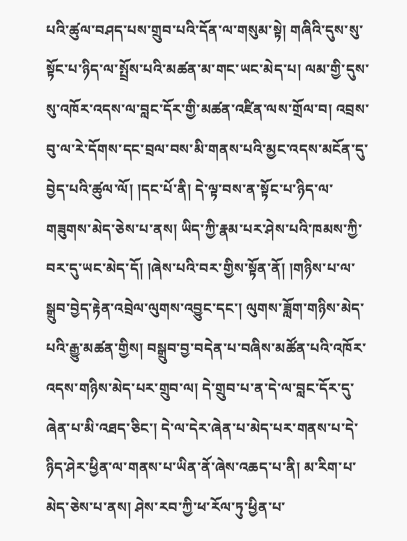པའི་ཚུལ་བཤད་པས་གྲུབ་པའི་དོན་ལ་གསུམ་སྟེ། གཞིའི་དུས་སུ་སྟོང་པ་ཉིད་ལ་སྤྲོས་པའི་མཚན་མ་གང་ཡང་མེད་པ། ལམ་གྱི་དུས་སུ་འཁོར་འདས་ལ་བླང་དོར་གྱི་མཚན་འཛིན་ལས་གྲོལ་བ། འབྲས་བུ་ལ་རེ་དོགས་དང་བྲལ་བས་མི་གནས་པའི་མྱང་འདས་མངོན་དུ་བྱེད་པའི་ཚུལ་ལོ། །དང་པོ་ནི། དེ་ལྟ་བས་ན་སྟོང་པ་ཉིད་ལ་གཟུགས་མེད་ཅེས་པ་ནས། ཡིད་ཀྱི་རྣམ་པར་ཤེས་པའི་ཁམས་ཀྱི་བར་དུ་ཡང་མེད་དོ། །ཞེས་པའི་བར་གྱིས་སྟོན་ནོ། །གཉིས་པ་ལ་སྒྲུབ་བྱེད་རྟེན་འབྲེལ་ལུགས་འབྱུང་དང་། ལུགས་ཟློག་གཉིས་མེད་པའི་རྒྱུ་མཚན་གྱིས། བསྒྲུབ་བྱ་བདེན་པ་བཞིས་མཚོན་པའི་འཁོར་འདས་གཉིས་མེད་པར་གྲུབ་ལ། དེ་གྲུབ་པ་ན་དེ་ལ་བླང་དོར་དུ་ཞེན་པ་མི་འཐད་ཅིང་། དེ་ལ་དེར་ཞེན་པ་མེད་པར་གནས་པ་དེ་ཉིད་ཤེར་ཕྱིན་ལ་གནས་པ་ཡིན་ནོ་ཞེས་འཆད་པ་ནི། མ་རིག་པ་མེད་ཅེས་པ་ནས། ཤེས་རབ་ཀྱི་ཕ་རོལ་ཏུ་ཕྱིན་པ་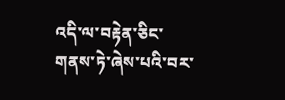འདི་ལ་བརྟེན་ཅིང་གནས་ཏེ་ཞེས་པའི་བར་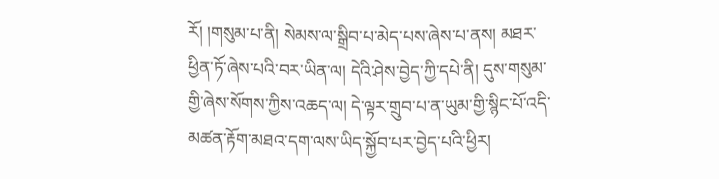རོ། །གསུམ་པ་ནི། སེམས་ལ་སྒྲིབ་པ་མེད་པས་ཞེས་པ་ནས། མཐར་ཕྱིན་ཏོ་ཞེས་པའི་བར་ཡིན་ལ། དེའི་ཤེས་བྱེད་ཀྱི་དཔེ་ནི། དུས་གསུམ་གྱི་ཞེས་སོགས་ཀྱིས་འཆད་ལ། དེ་ལྟར་གྲུབ་པ་ན་ཡུམ་གྱི་སྙིང་པོ་འདི་མཚན་རྟོག་མཐའ་དག་ལས་ཡིད་སྐྱོབ་པར་བྱེད་པའི་ཕྱིར།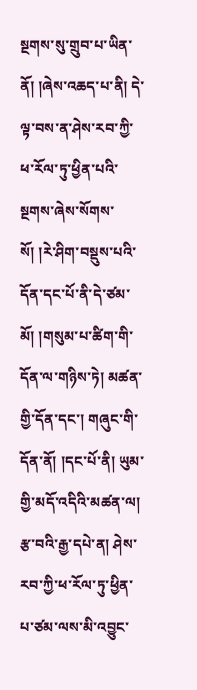སྔགས་སུ་གྲུབ་པ་ཡིན་ནོ། །ཞེས་འཆད་པ་ནི། དེ་ལྟ་བས་ན་ཤེས་རབ་ཀྱི་ཕ་རོལ་ཏུ་ཕྱིན་པའི་སྔགས་ཞེས་སོགས་སོ། །རེ་ཤིག་བསྡུས་པའི་དོན་དང་པོ་ནི་དེ་ཙམ་མོ། །གསུམ་པ་ཚིག་གི་དོན་ལ་གཉིས་ཏེ། མཚན་གྱི་དོན་དང་། གཞུང་གི་དོན་ནོ། །དང་པོ་ནི། ཡུམ་གྱི་མདོ་འདིའི་མཚན་ལ། རྩ་བའི་རྒྱ་དཔེ་ན། ཤེས་རབ་ཀྱི་ཕ་རོལ་ཏུ་ཕྱིན་པ་ཙམ་ལས་མི་འབྱུང་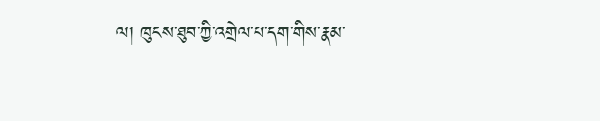ལ། ཁུངས་ཐུབ་ཀྱི་འགྲེལ་པ་དག་གིས་རྣམ་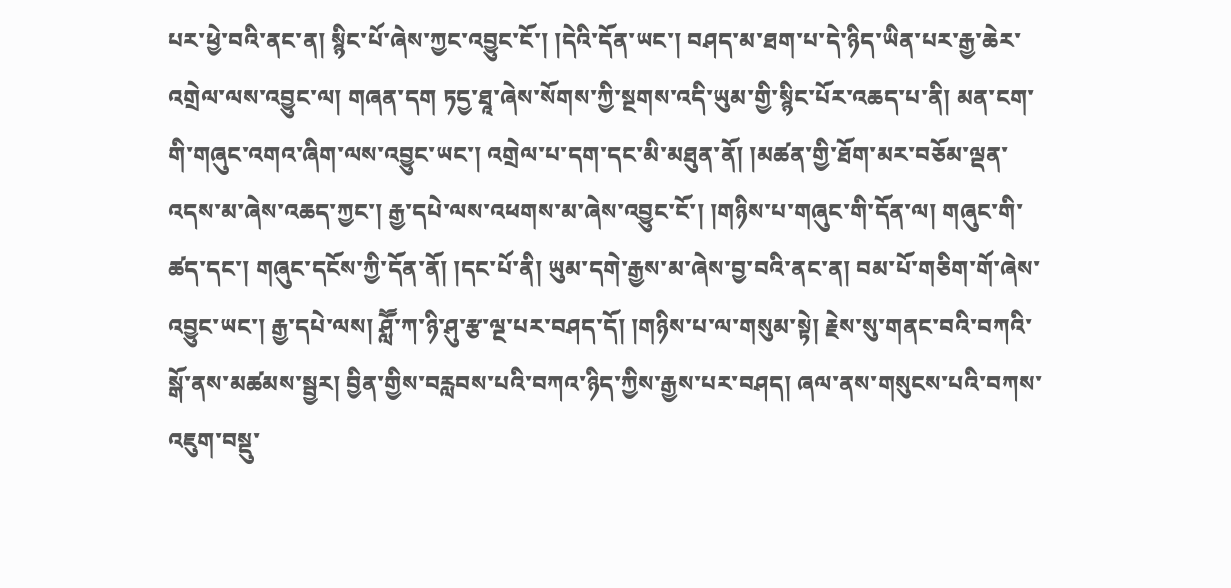པར་ཕྱེ་བའི་ནང་ན། སྙིང་པོ་ཞེས་ཀྱང་འབྱུང་ངོ་། །དེའི་དོན་ཡང་། བཤད་མ་ཐག་པ་དེ་ཉིད་ཡིན་པར་རྒྱ་ཆེར་འགྲེལ་ལས་འབྱུང་ལ། གཞན་དག ཏདྱ་ཐཱ་ཞེས་སོགས་ཀྱི་སྔགས་འདི་ཡུམ་གྱི་སྙིང་པོར་འཆད་པ་ནི། མན་ངག་གི་གཞུང་འགའ་ཞིག་ལས་འབྱུང་ཡང་། འགྲེལ་པ་དག་དང་མི་མཐུན་ནོ། །མཚན་གྱི་ཐོག་མར་བཅོམ་ལྡན་འདས་མ་ཞེས་འཆད་ཀྱང་། རྒྱ་དཔེ་ལས་འཕགས་མ་ཞེས་འབྱུང་ངོ་། །གཉིས་པ་གཞུང་གི་དོན་ལ། གཞུང་གི་ཚད་དང་། གཞུང་དངོས་ཀྱི་དོན་ནོ། །དང་པོ་ནི། ཡུམ་དགེ་རྒྱས་མ་ཞེས་བྱ་བའི་ནང་ན། བམ་པོ་གཅིག་གོ་ཞེས་འབྱུང་ཡང་། རྒྱ་དཔེ་ལས། ཤླཽ་ཀ་ཉི་ཤུ་རྩ་ལྔ་པར་བཤད་དོ། །གཉིས་པ་ལ་གསུམ་སྟེ། རྗེས་སུ་གནང་བའི་བཀའི་སྒོ་ནས་མཚམས་སྦྱར། བྱིན་གྱིས་བརླབས་པའི་བཀའ་ཉིད་ཀྱིས་རྒྱས་པར་བཤད། ཞལ་ནས་གསུངས་པའི་བཀས་འཇུག་བསྡུ་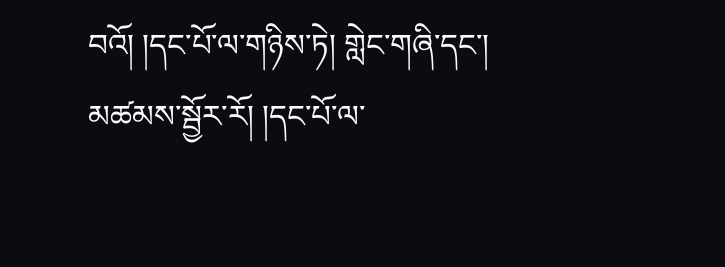བའོ། །དང་པོ་ལ་གཉིས་ཏེ། གླེང་གཞི་དང་། མཚམས་སྦྱོར་རོ། །དང་པོ་ལ་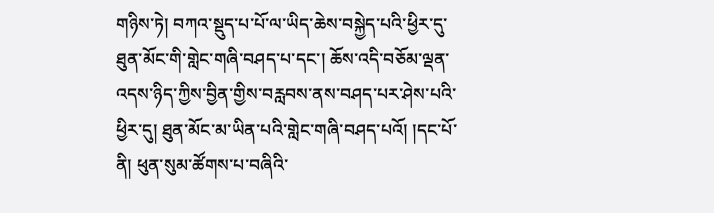གཉིས་ཏེ། བཀའ་སྡུད་པ་པོ་ལ་ཡིད་ཆེས་བསྐྱེད་པའི་ཕྱིར་དུ་ཐུན་མོང་གི་གླེང་གཞི་བཤད་པ་དང་། ཆོས་འདི་བཅོམ་ལྡན་འདས་ཉིད་ཀྱིས་བྱིན་གྱིས་བརླབས་ནས་བཤད་པར་ཤེས་པའི་ཕྱིར་དུ། ཐུན་མོང་མ་ཡིན་པའི་གླེང་གཞི་བཤད་པའོ། །དང་པོ་ནི། ཕུན་སུམ་ཚོགས་པ་བཞིའི་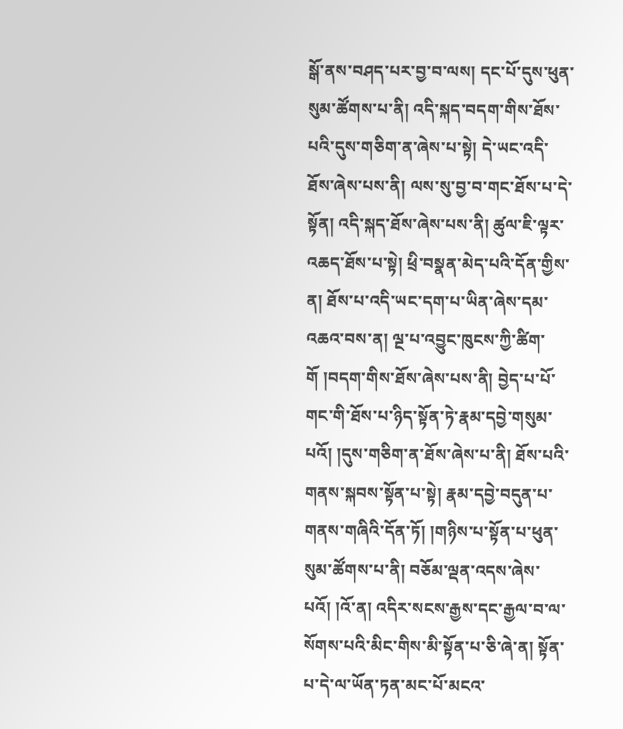སྒོ་ནས་བཤད་པར་བྱ་བ་ལས། དང་པོ་དུས་ཕུན་སུམ་ཚོགས་པ་ནི། འདི་སྐད་བདག་གིས་ཐོས་པའི་དུས་གཅིག་ན་ཞེས་པ་སྟེ། དེ་ཡང་འདི་ཐོས་ཞེས་པས་ནི། ལས་སུ་བྱ་བ་གང་ཐོས་པ་དེ་སྟོན། འདི་སྐད་ཐོས་ཞེས་པས་ནི། ཚུལ་ཇི་ལྟར་འཆད་ཐོས་པ་སྟེ། ཕྲི་བསྣན་མེད་པའི་དོན་གྱིས་ན། ཐོས་པ་འདི་ཡང་དག་པ་ཡིན་ཞེས་དམ་འཆའ་བས་ན། ལྔ་པ་འབྱུང་ཁུངས་ཀྱི་ཚིག་གོ །བདག་གིས་ཐོས་ཞེས་པས་ནི། བྱེད་པ་པོ་གང་གི་ཐོས་པ་ཉིད་སྟོན་ཏེ་རྣམ་དབྱེ་གསུམ་པའོ། །དུས་གཅིག་ན་ཐོས་ཞེས་པ་ནི། ཐོས་པའི་གནས་སྐབས་སྟོན་པ་སྟེ། རྣམ་དབྱེ་བདུན་པ་གནས་གཞིའི་དོན་ཏོ། །གཉིས་པ་སྟོན་པ་ཕུན་སུམ་ཚོགས་པ་ནི། བཅོམ་ལྡན་འདས་ཞེས་པའོ། །འོ་ན། འདིར་སངས་རྒྱས་དང་རྒྱལ་བ་ལ་སོགས་པའི་མིང་གིས་མི་སྟོན་པ་ཅི་ཞེ་ན། སྟོན་པ་དེ་ལ་ཡོན་ཏན་མང་པོ་མངའ་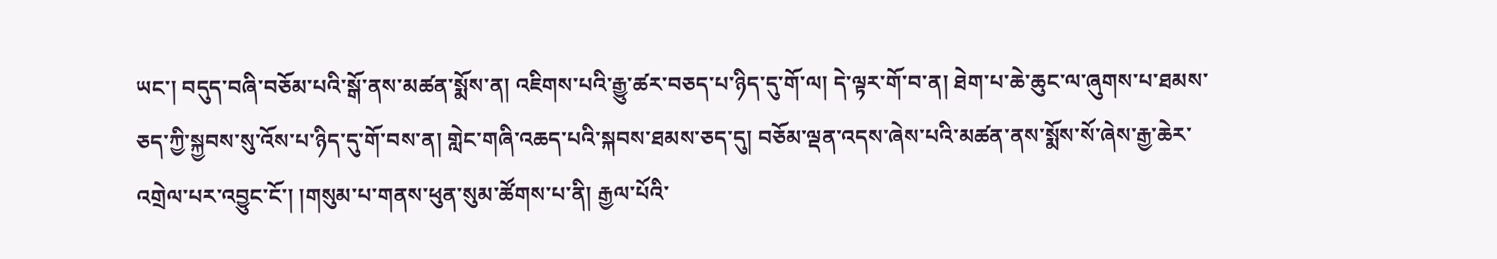ཡང་། བདུད་བཞི་བཅོམ་པའི་སྒོ་ནས་མཚན་སྨོས་ན། འཇིགས་པའི་རྒྱུ་ཚར་བཅད་པ་ཉིད་དུ་གོ་ལ། དེ་ལྟར་གོ་བ་ན། ཐེག་པ་ཆེ་ཆུང་ལ་ཞུགས་པ་ཐམས་ཅད་ཀྱི་སྐྱབས་སུ་འོས་པ་ཉིད་དུ་གོ་བས་ན། གླེང་གཞི་འཆད་པའི་སྐབས་ཐམས་ཅད་དུ། བཅོམ་ལྡན་འདས་ཞེས་པའི་མཚན་ནས་སྨོས་སོ་ཞེས་རྒྱ་ཆེར་འགྲེལ་པར་འབྱུང་ངོ་། །གསུམ་པ་གནས་ཕུན་སུམ་ཚོགས་པ་ནི། རྒྱལ་པོའི་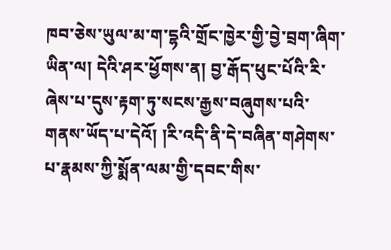ཁབ་ཅེས་ཡུལ་མ་ག་དྷའི་གྲོང་ཁྱེར་གྱི་བྱེ་བྲག་ཞིག་ཡིན་ལ། དེའི་ཤར་ཕྱོགས་ན། བྱ་རྒོད་ཕུང་པོའི་རི་ཞེས་པ་དུས་རྟག་ཏུ་སངས་རྒྱས་བཞུགས་པའི་གནས་ཡོད་པ་དེའོ། །རི་འདི་ནི་དེ་བཞིན་གཤེགས་པ་རྣམས་ཀྱི་སྨོན་ལམ་གྱི་དབང་གིས་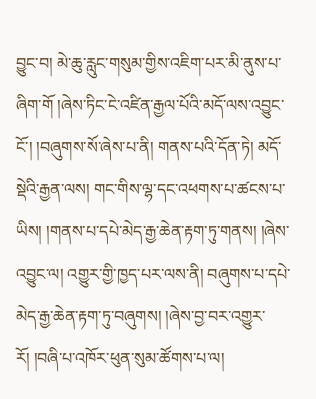བྱུང་བ། མེ་ཆུ་རླུང་གསུམ་གྱིས་འཇིག་པར་མི་ནུས་པ་ཞིག་གོ །ཞེས་ཏིང་ངེ་འཛིན་རྒྱལ་པོའི་མདོ་ལས་འབྱུང་ངོ་། །བཞུགས་སོ་ཞེས་པ་ནི། གནས་པའི་དོན་ཏེ། མདོ་སྡེའི་རྒྱན་ལས། གང་གིས་ལྷ་དང་འཕགས་པ་ཚངས་པ་ཡིས། །གནས་པ་དཔེ་མེད་རྒྱ་ཆེན་རྟག་ཏུ་གནས། །ཞེས་འབྱུང་ལ། འགྱུར་གྱི་ཁྱད་པར་ལས་ནི། བཞུགས་པ་དཔེ་མེད་རྒྱ་ཆེན་རྟག་ཏུ་བཞུགས། །ཞེས་བྱ་བར་འགྱུར་རོ། །བཞི་པ་འཁོར་ཕུན་སུམ་ཚོགས་པ་ལ།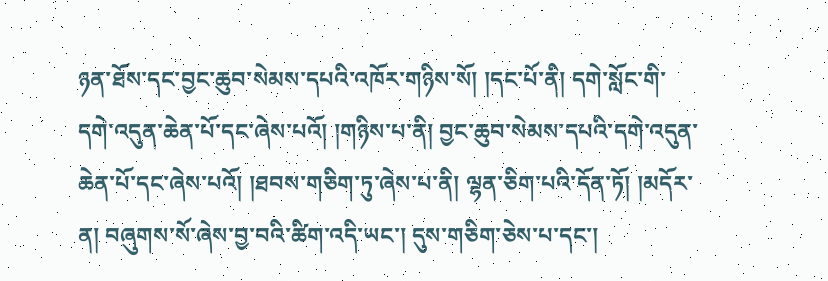ཉན་ཐོས་དང་བྱང་ཆུབ་སེམས་དཔའི་འཁོར་གཉིས་སོ། །དང་པོ་ནི། དགེ་སློང་གི་དགེ་འདུན་ཆེན་པོ་དང་ཞེས་པའོ། །གཉིས་པ་ནི། བྱང་ཆུབ་སེམས་དཔའི་དགེ་འདུན་ཆེན་པོ་དང་ཞེས་པའོ། །ཐབས་གཅིག་ཏུ་ཞེས་པ་ནི། ལྷན་ཅིག་པའི་དོན་ཏོ། །མདོར་ན། བཞུགས་སོ་ཞེས་བྱ་བའི་ཚིག་འདི་ཡང་། དུས་གཅིག་ཅེས་པ་དང་།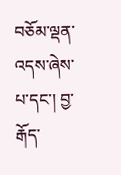བཅོམ་ལྡན་འདས་ཞེས་པ་དང་། བྱ་རྒོད་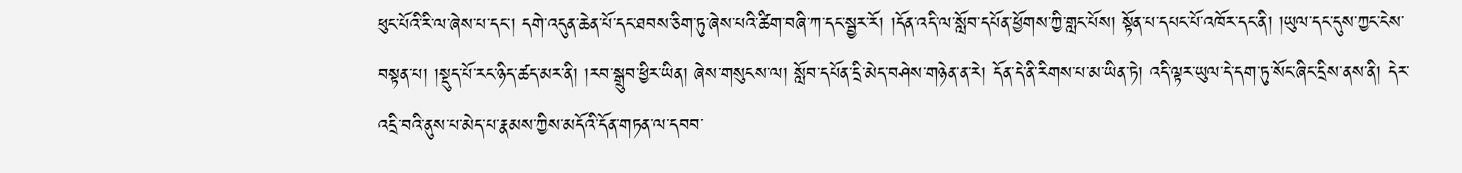ཕུང་པོའི་རི་ལ་ཞེས་པ་དང་། དགེ་འདུན་ཆེན་པོ་དང་ཐབས་ཅིག་ཏུ་ཞེས་པའི་ཚིག་བཞི་ཀ་དང་སྦྱར་རོ། །དོན་འདི་ལ་སློབ་དཔོན་ཕྱོགས་ཀྱི་གླང་པོས། སྟོན་པ་དཔང་པོ་འཁོར་དང་ནི། །ཡུལ་དང་དུས་ཀྱང་ངེས་བསྟན་པ། །སྡུད་པོ་རང་ཉིད་ཚད་མར་ནི། །རབ་སྒྲུབ་ཕྱིར་ཡིན། ཞེས་གསུངས་ལ། སློབ་དཔོན་དྲི་མེད་བཤེས་གཉེན་ན་རེ། དོན་དེ་ནི་རིགས་པ་མ་ཡིན་ཏེ། འདི་ལྟར་ཡུལ་དེ་དག་ཏུ་སོང་ཞིང་དྲིས་ནས་ནི། དེར་འདྲི་བའི་ནུས་པ་མེད་པ་རྣམས་ཀྱིས་མདོའི་དོན་གཏན་ལ་དབབ་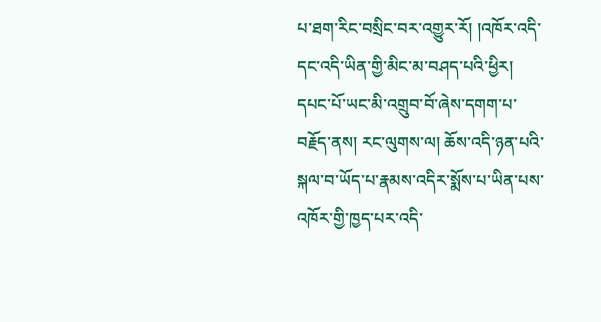པ་ཐག་རིང་བསྲིང་བར་འགྱུར་རོ། །འཁོར་འདི་དང་འདི་ཡིན་གྱི་མིང་མ་བཤད་པའི་ཕྱིར། དཔང་པོ་ཡང་མི་འགྲུབ་བོ་ཞེས་དགག་པ་བརྗོད་ནས། རང་ལུགས་ལ། ཆོས་འདི་ཉན་པའི་སྐལ་བ་ཡོད་པ་རྣམས་འདིར་སྨོས་པ་ཡིན་པས་འཁོར་གྱི་ཁྱད་པར་འདི་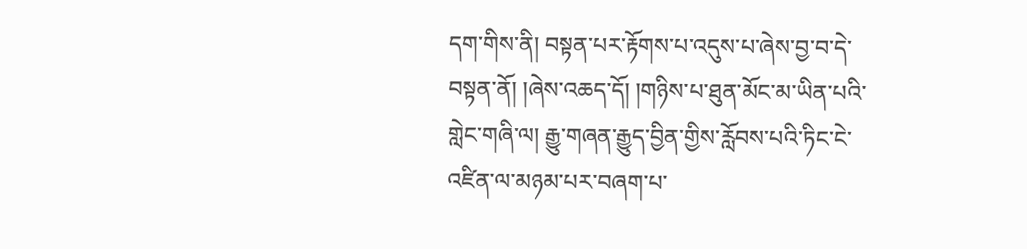དག་གིས་ནི། བསྟན་པར་རྟོགས་པ་འདུས་པ་ཞེས་བྱ་བ་དེ་བསྟན་ནོ། །ཞེས་འཆད་དོ། །གཉིས་པ་ཐུན་མོང་མ་ཡིན་པའི་གླེང་གཞི་ལ། རྒྱུ་གཞན་རྒྱུད་བྱིན་གྱིས་རློབས་པའི་ཏིང་ངེ་འཛིན་ལ་མཉམ་པར་བཞག་པ་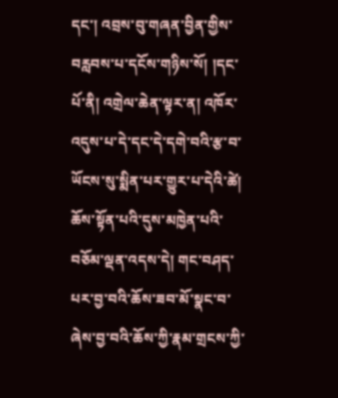དང་། འབྲས་བུ་གཞན་བྱིན་གྱིས་བརླབས་པ་དངོས་གཉིས་སོ། །དང་པོ་ནི། འགྲེལ་ཆེན་ལྟར་ན། འཁོར་འདུས་པ་དེ་དང་དེ་དགེ་བའི་རྩ་བ་ཡོངས་སུ་སྨིན་པར་གྱུར་པ་དེའི་ཚེ། ཆོས་སྟོན་པའི་དུས་མཁྱེན་པའི་བཅོམ་ལྡན་འདས་དེ། གང་བཤད་པར་བྱ་བའི་ཆོས་ཟབ་མོ་སྣང་བ་ཞེས་བྱ་བའི་ཆོས་ཀྱི་རྣམ་གྲངས་ཀྱི་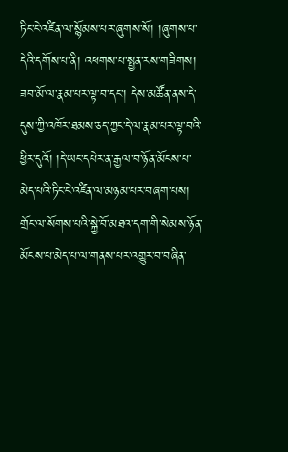ཏིང་ངེ་འཛིན་ལ་སྙོམས་པར་ཞུགས་སོ། །ཞུགས་པ་དེའི་དགོས་པ་ནི། འཕགས་པ་སྤྱན་རས་གཟིགས། ཟབ་མོ་ལ་རྣམ་པར་ལྟ་བ་དང་། དེས་མཚོན་ནས་དེ་དུས་ཀྱི་འཁོར་ཐམས་ཅད་ཀྱང་དེ་ལ་རྣམ་པར་ལྟ་བའི་ཕྱིར་དུའོ། །དེ་ཡང་དཔེར་ན་རྒྱལ་བ་ཉོན་མོངས་པ་མེད་པའི་ཏིང་ངེ་འཛིན་ལ་མཉམ་པར་བཞག་པས། གྲོང་ལ་སོགས་པའི་སྐྱེ་བོ་མཐའ་དག་གི་སེམས་ཉོན་མོངས་པ་མེད་པ་ལ་གནས་པར་འགྱུར་བ་བཞིན་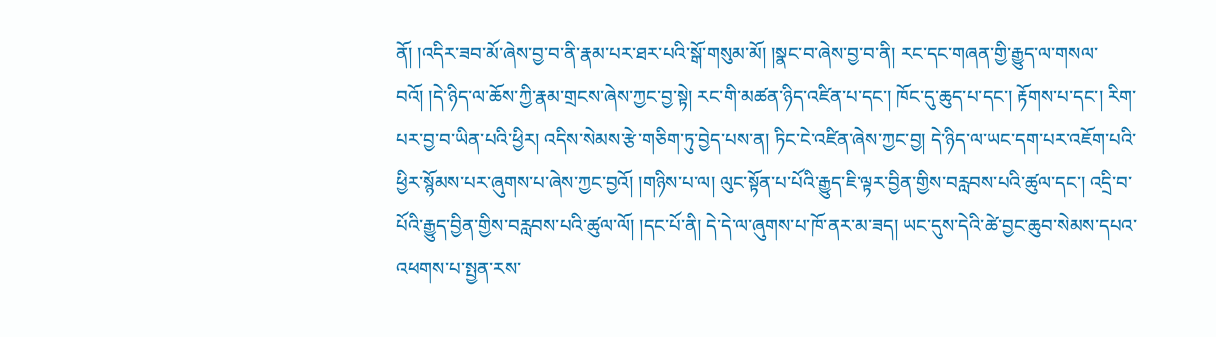ནོ། །འདིར་ཟབ་མོ་ཞེས་བྱ་བ་ནི་རྣམ་པར་ཐར་པའི་སྒོ་གསུམ་མོ། །སྣང་བ་ཞེས་བྱ་བ་ནི། རང་དང་གཞན་གྱི་རྒྱུད་ལ་གསལ་བའོ། །དེ་ཉིད་ལ་ཆོས་ཀྱི་རྣམ་གྲངས་ཞེས་ཀྱང་བྱ་སྟེ། རང་གི་མཚན་ཉིད་འཛིན་པ་དང་། ཁོང་དུ་ཆུད་པ་དང་། རྟོགས་པ་དང་། རིག་པར་བྱ་བ་ཡིན་པའི་ཕྱིར། འདིས་སེམས་རྩེ་གཅིག་ཏུ་བྱེད་པས་ན། ཏིང་ངེ་འཛིན་ཞེས་ཀྱང་བྱ། དེ་ཉིད་ལ་ཡང་དག་པར་འཇོག་པའི་ཕྱིར་སྙོམས་པར་ཞུགས་པ་ཞེས་ཀྱང་བྱའོ། །གཉིས་པ་ལ། ལུང་སྟོན་པ་པོའི་རྒྱུད་ཇི་ལྟར་བྱིན་གྱིས་བརླབས་པའི་ཚུལ་དང་། འདྲི་བ་པོའི་རྒྱུད་བྱིན་གྱིས་བརླབས་པའི་ཚུལ་ལོ། །དང་པོ་ནི། དེ་དེ་ལ་ཞུགས་པ་ཁོ་ནར་མ་ཟད། ཡང་དུས་དེའི་ཚེ་བྱང་ཆུབ་སེམས་དཔའ་འཕགས་པ་སྤྱན་རས་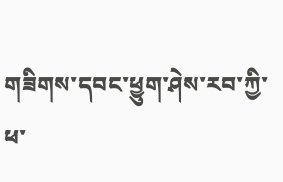གཟིགས་དབང་ཕྱུག་ཤེས་རབ་ཀྱི་ཕ་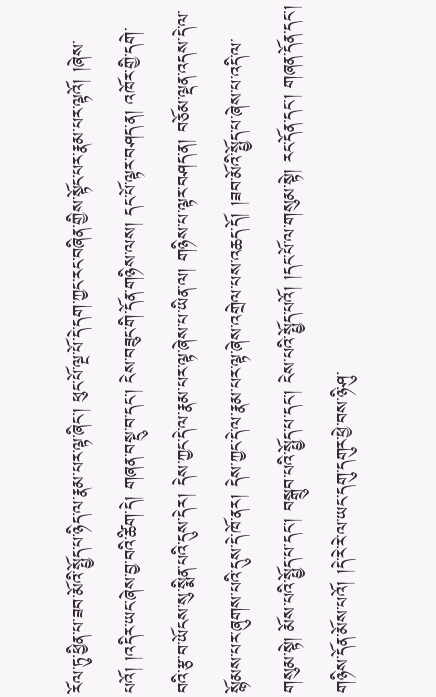རོལ་ཏུ་ཕྱིན་པ་ཟབ་མོའི་སྤྱོད་པ་ཉིད་ལ་རྣམ་པར་ལྟ་ཞིང་། ཕུང་པོ་ལྔ་པོ་དེ་དག་ཀྱང་རང་བཞིན་གྱིས་སྟོང་པར་རྣམ་པར་ལྟའོ། །ཞེས་པའོ། །འདིར་ཡང་ཞེས་བྱ་བའི་ཚིག་དེ། གཞན་བསྡུ་བ་དང་། ངེས་བཟུང་གི་དོན་གཉིས་ལས། དང་པོ་ལྟར་བཤད་ན། འཁོར་གྱི་དགེ་བའི་རྩ་བ་ཡོངས་སུ་སྨིན་པའི་དུས་དེར། དེས་ཀྱང་དེ་ལ་རྣམ་པར་ལྟ་ཞེས་པ་ཡིན་ལ། གཉིས་པ་ལྟར་བཤད་ན། བཅོམ་ལྡན་འདས་དེ་ལ་སྙོམས་པར་ཞུགས་པའི་དུས་དེ་ཁོ་ནར། དེས་ཀྱང་དེ་ལ་རྣམ་པར་ལྟ་ཞེས་འགྲེལ་པས་འཆད་དོ། །ཟབ་མོའི་སྤྱོད་པ་ཞེས་པ་འདི་ལ་གསུམ་སྟེ། མོས་པའི་སྤྱོད་པ་དང་། བསྒྲུབ་པའི་སྤྱོད་པ་དང་། ངེས་པའི་སྤྱོད་པའོ། །དང་པོ་ལ་གསུམ་སྟེ། རང་དོན་དང་། གཞན་དོན་དང་། གཉིས་དོན་མོས་པའོ། །དེ་རེ་རེ་ལ་ཡང་དགུ་དགུར་ཕྱེ་བས་ཉི་ཤུ་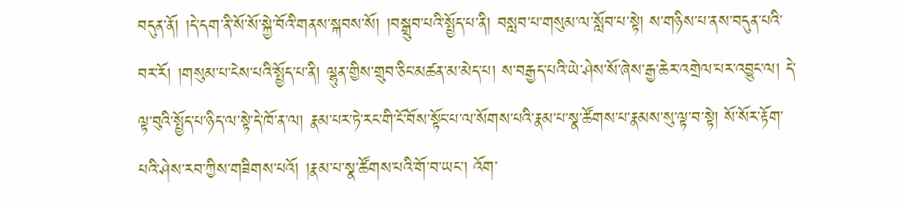བདུན་ནོ། །དེ་དག་ནི་སོ་སོ་སྐྱེ་བོའི་གནས་སྐབས་སོ། །བསྒྲུབ་པའི་སྤྱོད་པ་ནི། བསླབ་པ་གསུམ་ལ་སློབ་པ་སྟེ། ས་གཉིས་པ་ནས་བདུན་པའི་བར་རོ། །གསུམ་པ་ངེས་པའི་སྤྱོད་པ་ནི། ལྷུན་གྱིས་གྲུབ་ཅིང་མཚན་མ་མེད་པ། ས་བརྒྱད་པའི་ཡེ་ཤེས་སོ་ཞེས་རྒྱ་ཆེར་འགྲེལ་པར་འབྱུང་ལ། དེ་ལྟ་བུའི་སྤྱོད་པ་ཉིད་ལ་སྟེ་དེ་ཁོ་ན་ལ། རྣམ་པར་ཏེ་རང་གི་ངོ་བོས་སྟོང་པ་ལ་སོགས་པའི་རྣམ་པ་སྣ་ཚོགས་པ་རྣམས་སུ་ལྟ་བ་སྟེ། སོ་སོར་རྟོག་པའི་ཤེས་རབ་ཀྱིས་གཟིགས་པའོ། །རྣམ་པ་སྣ་ཚོགས་པའི་གོ་བ་ཡང་། འོག་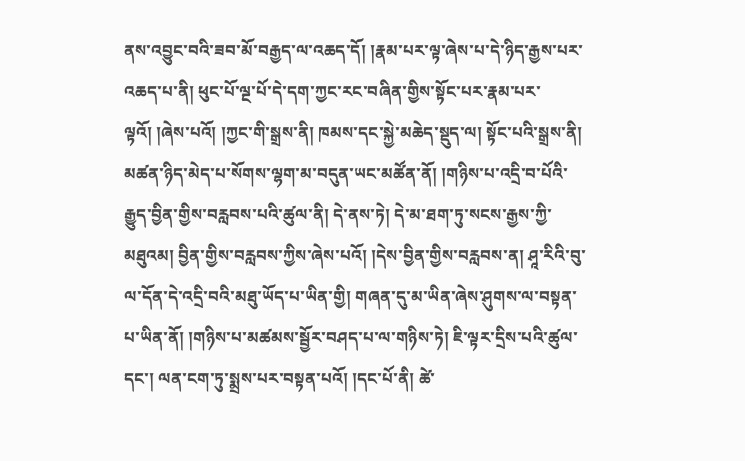ནས་འབྱུང་བའི་ཟབ་མོ་བརྒྱད་ལ་འཆད་དོ། །རྣམ་པར་ལྟ་ཞེས་པ་དེ་ཉིད་རྒྱས་པར་འཆད་པ་ནི། ཕུང་པོ་ལྔ་པོ་དེ་དག་ཀྱང་རང་བཞིན་གྱིས་སྟོང་པར་རྣམ་པར་ལྟའོ། །ཞེས་པའོ། །ཀྱང་གི་སྒྲས་ནི། ཁམས་དང་སྐྱེ་མཆེད་སྡུད་ལ། སྟོང་པའི་སྒྲས་ནི། མཚན་ཉིད་མེད་པ་སོགས་ལྷག་མ་བདུན་ཡང་མཚོན་ནོ། །གཉིས་པ་འདྲི་བ་པོའི་རྒྱུད་བྱིན་གྱིས་བརླབས་པའི་ཚུལ་ནི། དེ་ནས་ཏེ། དེ་མ་ཐག་ཏུ་སངས་རྒྱས་ཀྱི་མཐུའམ། བྱིན་གྱིས་བརླབས་ཀྱིས་ཞེས་པའོ། །དེས་བྱིན་གྱིས་བརླབས་ན། ཤཱ་རིའི་བུ་ལ་དོན་དེ་འདྲི་བའི་མཐུ་ཡོད་པ་ཡིན་གྱི། གཞན་དུ་མ་ཡིན་ཞེས་ཤུགས་ལ་བསྟན་པ་ཡིན་ནོ། །གཉིས་པ་མཚམས་སྦྱོར་བཤད་པ་ལ་གཉིས་ཏེ། ཇི་ལྟར་དྲིས་པའི་ཚུལ་དང་། ལན་ངག་ཏུ་སྨྲས་པར་བསྟན་པའོ། །དང་པོ་ནི། ཚེ་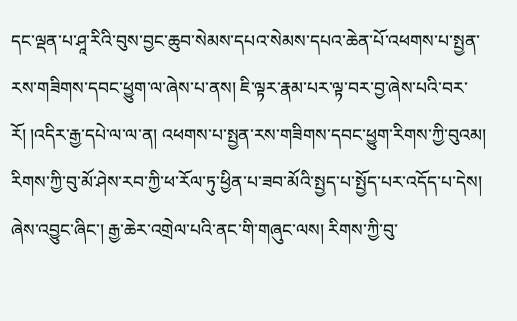དང་ལྡན་པ་ཤཱ་རིའི་བུས་བྱང་ཆུབ་སེམས་དཔའ་སེམས་དཔའ་ཆེན་པོ་འཕགས་པ་སྤྱན་རས་གཟིགས་དབང་ཕྱུག་ལ་ཞེས་པ་ནས། ཇི་ལྟར་རྣམ་པར་ལྟ་བར་བྱ་ཞེས་པའི་བར་རོ། །འདིར་རྒྱ་དཔེ་ལ་ལ་ན། འཕགས་པ་སྤྱན་རས་གཟིགས་དབང་ཕྱུག་རིགས་ཀྱི་བུའམ། རིགས་ཀྱི་བུ་མོ་ཤེས་རབ་ཀྱི་ཕ་རོལ་ཏུ་ཕྱིན་པ་ཟབ་མོའི་སྤྱད་པ་སྤྱོད་པར་འདོད་པ་དེས། ཞེས་འབྱུང་ཞིང་། རྒྱ་ཆེར་འགྲེལ་པའི་ནང་གི་གཞུང་ལས། རིགས་ཀྱི་བུ་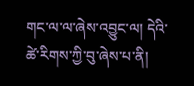གང་ལ་ལ་ཞེས་འབྱུང་ལ། དེའི་ཚེ་རིགས་ཀྱི་བུ་ཞེས་པ་ནི།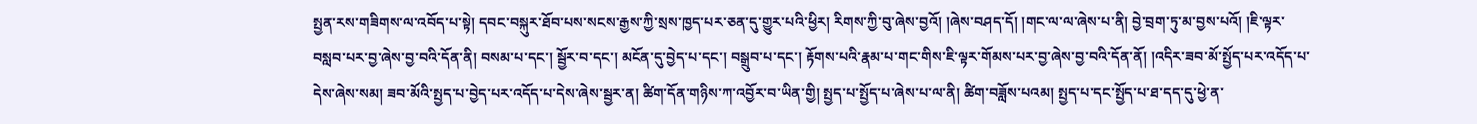སྤྱན་རས་གཟིགས་ལ་འབོད་པ་སྟེ། དབང་བསྐུར་ཐོབ་པས་སངས་རྒྱས་ཀྱི་སྲས་ཁྱད་པར་ཅན་དུ་གྱུར་པའི་ཕྱིར། རིགས་ཀྱི་བུ་ཞེས་བྱའོ། །ཞེས་བཤད་དོ། །གང་ལ་ལ་ཞེས་པ་ནི། བྱེ་བྲག་ཏུ་མ་བྱས་པའོ། །ཇི་ལྟར་བསླབ་པར་བྱ་ཞེས་བྱ་བའི་དོན་ནི། བསམ་པ་དང་། སྦྱོར་བ་དང་། མངོན་དུ་བྱེད་པ་དང་། བསྒྲུབ་པ་དང་། རྟོགས་པའི་རྣམ་པ་གང་གིས་ཇི་ལྟར་གོམས་པར་བྱ་ཞེས་བྱ་བའི་དོན་ནོ། །འདིར་ཟབ་མོ་སྤྱོད་པར་འདོད་པ་དེས་ཞེས་སམ། ཟབ་མོའི་སྤྱད་པ་བྱེད་པར་འདོད་པ་དེས་ཞེས་སྦྱར་ན། ཚིག་དོན་གཉིས་ཀ་འབྱོར་བ་ཡིན་གྱི། སྤྱད་པ་སྤྱོད་པ་ཞེས་པ་ལ་ནི། ཚིག་བཟློས་པའམ། སྤྱད་པ་དང་སྤྱོད་པ་ཐ་དད་དུ་ཕྱེ་ན་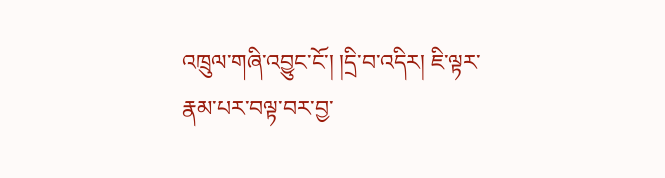འཁྲུལ་གཞི་འབྱུང་ངོ་། །དྲི་བ་འདིར། ཇི་ལྟར་རྣམ་པར་བལྟ་བར་བྱ་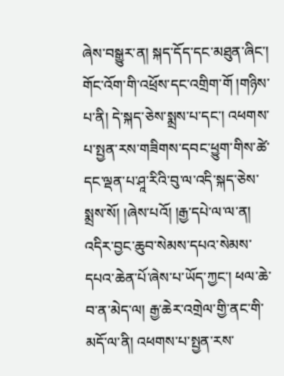ཞེས་བསྒྱུར་ན། སྐད་དོད་དང་མཐུན་ཞིང་། གོང་འོག་གི་འཕྲོས་དང་འགྲིག་གོ །གཉིས་པ་ནི། དེ་སྐད་ཅེས་སྨྲས་པ་དང་། འཕགས་པ་སྤྱན་རས་གཟིགས་དབང་ཕྱུག་གིས་ཚེ་དང་ལྡན་པ་ཤཱ་རིའི་བུ་ལ་འདི་སྐད་ཅེས་སྨྲས་སོ། །ཞེས་པའོ། །རྒྱ་དཔེ་ལ་ལ་ན། འདིར་བྱང་ཆུབ་སེམས་དཔའ་སེམས་དཔའ་ཆེན་པོ་ཞེས་པ་ཡོད་ཀྱང་། ཕལ་ཆེ་བ་ན་མེད་ལ། རྒྱ་ཆེར་འགྲེལ་གྱི་ནང་གི་མདོ་ལ་ནི། འཕགས་པ་སྤྱན་རས་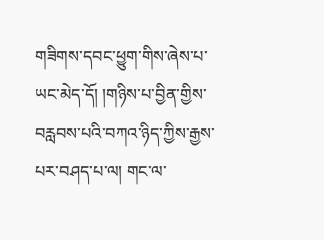གཟིགས་དབང་ཕྱུག་གིས་ཞེས་པ་ཡང་མེད་དོ། །གཉིས་པ་བྱིན་གྱིས་བརླབས་པའི་བཀའ་ཉིད་ཀྱིས་རྒྱས་པར་བཤད་པ་ལ། གང་ལ་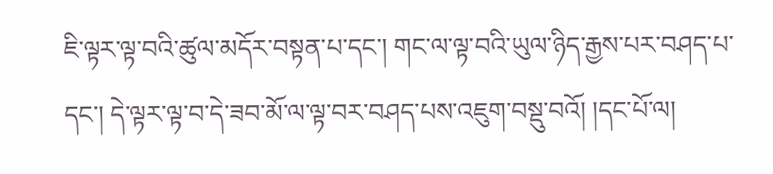ཇི་ལྟར་ལྟ་བའི་ཚུལ་མདོར་བསྟན་པ་དང་། གང་ལ་ལྟ་བའི་ཡུལ་ཉིད་རྒྱས་པར་བཤད་པ་དང་། དེ་ལྟར་ལྟ་བ་དེ་ཟབ་མོ་ལ་ལྟ་བར་བཤད་པས་འཇུག་བསྡུ་བའོ། །དང་པོ་ལ།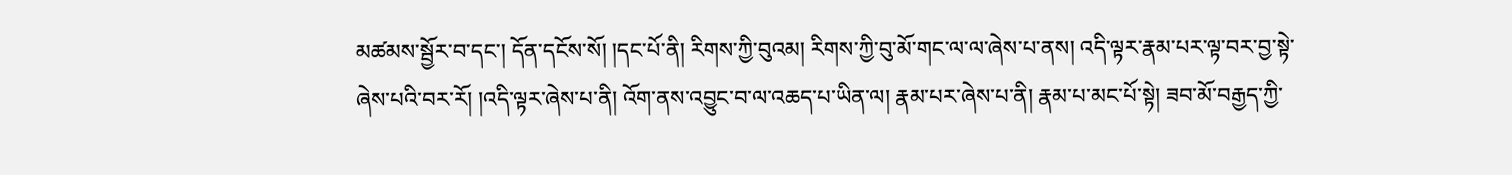མཚམས་སྦྱོར་བ་དང་། དོན་དངོས་སོ། །དང་པོ་ནི། རིགས་ཀྱི་བུའམ། རིགས་ཀྱི་བུ་མོ་གང་ལ་ལ་ཞེས་པ་ནས། འདི་ལྟར་རྣམ་པར་ལྟ་བར་བྱ་སྟེ་ཞེས་པའི་བར་རོ། །འདི་ལྟར་ཞེས་པ་ནི། འོག་ནས་འབྱུང་བ་ལ་འཆད་པ་ཡིན་ལ། རྣམ་པར་ཞེས་པ་ནི། རྣམ་པ་མང་པོ་སྟེ། ཟབ་མོ་བརྒྱད་ཀྱི་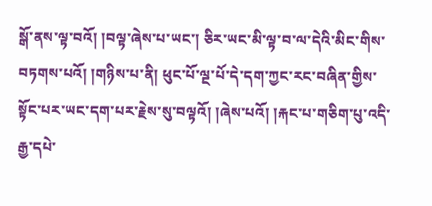སྒོ་ནས་ལྟ་བའོ། །བལྟ་ཞེས་པ་ཡང་། ཅིར་ཡང་མི་ལྟ་བ་ལ་དེའི་མིང་གིས་བཏགས་པའོ། །གཉིས་པ་ནི། ཕུང་པོ་ལྔ་པོ་དེ་དག་ཀྱང་རང་བཞིན་གྱིས་སྟོང་པར་ཡང་དག་པར་རྗེས་སུ་བལྟའོ། །ཞེས་པའོ། །རྐང་པ་གཅིག་པུ་འདི་རྒྱ་དཔེ་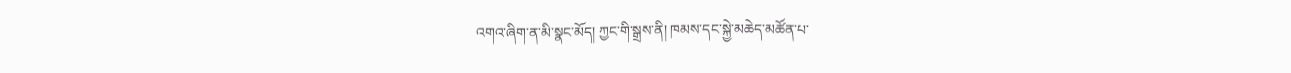འགའ་ཞིག་ན་མི་སྣང་མོད། ཀྱང་གི་སྒྲས་ནི། ཁམས་དང་སྐྱེ་མཆེད་མཚོན་པ་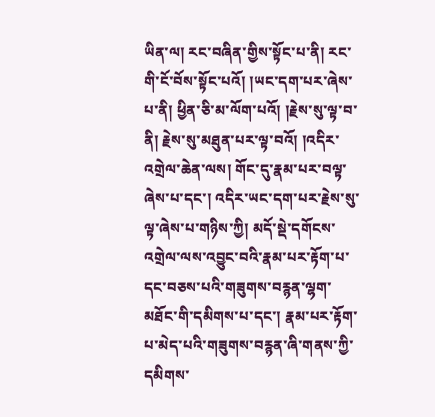ཡིན་ལ། རང་བཞིན་གྱིས་སྟོང་པ་ནི། རང་གི་ངོ་བོས་སྟོང་པའོ། །ཡང་དག་པར་ཞེས་པ་ནི། ཕྱིན་ཅི་མ་ལོག་པའོ། །རྗེས་སུ་ལྟ་བ་ནི། རྗེས་སུ་མཐུན་པར་ལྟ་བའོ། །འདིར་འགྲེལ་ཆེན་ལས། གོང་དུ་རྣམ་པར་བལྟ་ཞེས་པ་དང་། འདིར་ཡང་དག་པར་རྗེས་སུ་ལྟ་ཞེས་པ་གཉིས་ཀྱི། མདོ་སྡེ་དགོངས་འགྲེལ་ལས་འབྱུང་བའི་རྣམ་པར་རྟོག་པ་དང་བཅས་པའི་གཟུགས་བརྙན་ལྷག་མཐོང་གི་དམིགས་པ་དང་། རྣམ་པར་རྟོག་པ་མེད་པའི་གཟུགས་བརྙན་ཞི་གནས་ཀྱི་དམིགས་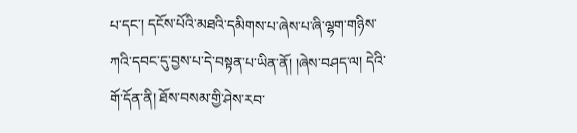པ་དང་། དངོས་པོའི་མཐའི་དམིགས་པ་ཞེས་པ་ཞི་ལྷག་གཉིས་ཀའི་དབང་དུ་བྱས་པ་དེ་བསྟན་པ་ཡིན་ནོ། །ཞེས་བཤད་ལ། དེའི་གོ་དོན་ནི། ཐོས་བསམ་གྱི་ཤེས་རབ་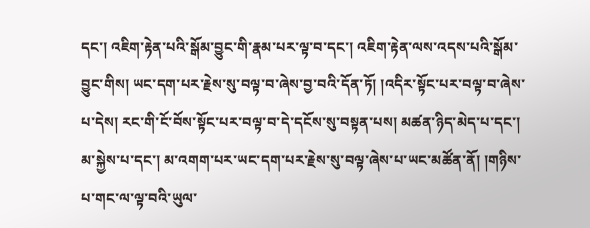དང་། འཇིག་རྟེན་པའི་སྒོམ་བྱུང་གི་རྣམ་པར་ལྟ་བ་དང་། འཇིག་རྟེན་ལས་འདས་པའི་སྒོམ་བྱུང་གིས། ཡང་དག་པར་རྗེས་སུ་བལྟ་བ་ཞེས་བྱ་བའི་དོན་ཏོ། །འདིར་སྟོང་པར་བལྟ་བ་ཞེས་པ་དེས། རང་གི་ངོ་བོས་སྟོང་པར་བལྟ་བ་དེ་དངོས་སུ་བསྟན་པས། མཚན་ཉིད་མེད་པ་དང་། མ་སྐྱེས་པ་དང་། མ་འགག་པར་ཡང་དག་པར་རྗེས་སུ་བལྟ་ཞེས་པ་ཡང་མཚོན་ནོ། །གཉིས་པ་གང་ལ་ལྟ་བའི་ཡུལ་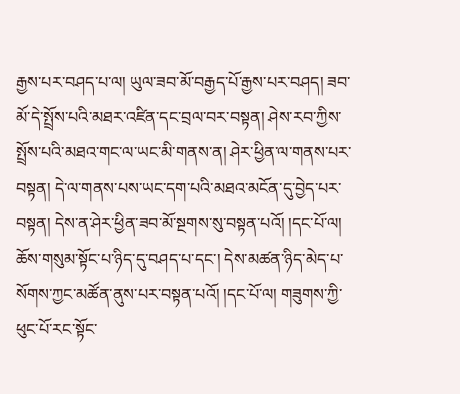རྒྱས་པར་བཤད་པ་ལ། ཡུལ་ཟབ་མོ་བརྒྱད་པོ་རྒྱས་པར་བཤད། ཟབ་མོ་དེ་སྤྲོས་པའི་མཐར་འཛིན་དང་བྲལ་བར་བསྟན། ཤེས་རབ་ཀྱིས་སྤྲོས་པའི་མཐའ་གང་ལ་ཡང་མི་གནས་ན། ཤེར་ཕྱིན་ལ་གནས་པར་བསྟན། དེ་ལ་གནས་པས་ཡང་དག་པའི་མཐའ་མངོན་དུ་བྱེད་པར་བསྟན། དེས་ན་ཤེར་ཕྱིན་ཟབ་མོ་སྔགས་སུ་བསྟན་པའོ། །དང་པོ་ལ། ཆོས་གསུམ་སྟོང་པ་ཉིད་དུ་བཤད་པ་དང་། དེས་མཚན་ཉིད་མེད་པ་སོགས་ཀྱང་མཚོན་ནུས་པར་བསྟན་པའོ། །དང་པོ་ལ། གཟུགས་ཀྱི་ཕུང་པོ་རང་སྟོང་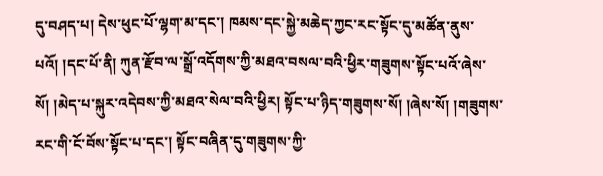དུ་བཤད་པ། དེས་ཕུང་པོ་ལྷག་མ་དང་། ཁམས་དང་སྐྱེ་མཆེད་ཀྱང་རང་སྟོང་དུ་མཚོན་ནུས་པའོ། །དང་པོ་ནི། ཀུན་རྫོབ་ལ་སྒྲོ་འདོགས་ཀྱི་མཐའ་བསལ་བའི་ཕྱིར་གཟུགས་སྟོང་པའོ་ཞེས་སོ། །མེད་པ་སྐུར་འདེབས་ཀྱི་མཐའ་སེལ་བའི་ཕྱིར། སྟོང་པ་ཉིད་གཟུགས་སོ། །ཞེས་སོ། །གཟུགས་རང་གི་ངོ་བོས་སྟོང་པ་དང་། སྟོང་བཞིན་དུ་གཟུགས་ཀྱི་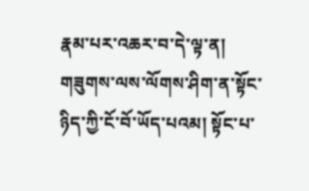རྣམ་པར་འཆར་བ་དེ་ལྟ་ན། གཟུགས་ལས་ལོགས་ཤིག་ན་སྟོང་ཉིད་ཀྱི་ངོ་བོ་ཡོད་པའམ། སྟོང་པ་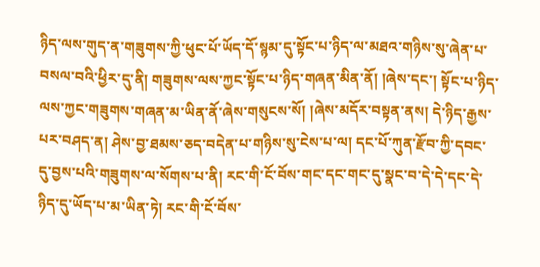ཉིད་ལས་གུད་ན་གཟུགས་ཀྱི་ཕུང་པོ་ཡོད་དོ་སྙམ་དུ་སྟོང་པ་ཉིད་ལ་མཐའ་གཉིས་སུ་ཞེན་པ་བསལ་བའི་ཕྱིར་དུ་ནི། གཟུགས་ལས་ཀྱང་སྟོང་པ་ཉིད་གཞན་མིན་ནོ། །ཞེས་དང་། སྟོང་པ་ཉིད་ལས་ཀྱང་གཟུགས་གཞན་མ་ཡིན་ནོ་ཞེས་གསུངས་སོ། །ཞེས་མདོར་བསྟན་ནས། དེ་ཉིད་རྒྱས་པར་བཤད་ན། ཤེས་བྱ་ཐམས་ཅད་བདེན་པ་གཉིས་སུ་ངེས་པ་ལ། དང་པོ་ཀུན་རྫོབ་ཀྱི་དབང་དུ་བྱས་པའི་གཟུགས་ལ་སོགས་པ་ནི། རང་གི་ངོ་བོས་གང་དང་གང་དུ་སྣང་བ་དེ་དེ་དང་དེ་ཉིད་དུ་ཡོད་པ་མ་ཡིན་ཏེ། རང་གི་ངོ་བོས་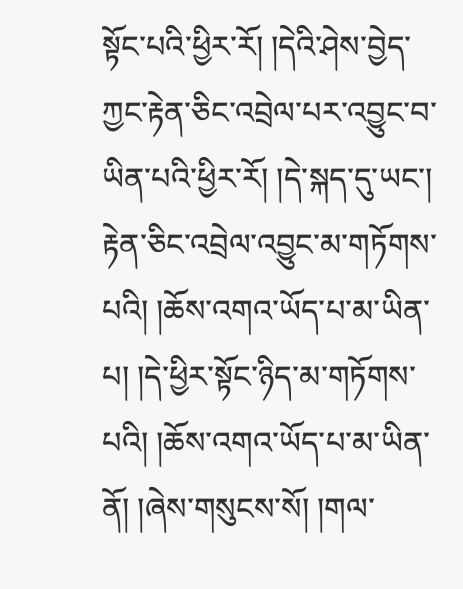སྟོང་པའི་ཕྱིར་རོ། །དེའི་ཤེས་བྱེད་ཀྱང་རྟེན་ཅིང་འབྲེལ་པར་འབྱུང་བ་ཡིན་པའི་ཕྱིར་རོ། །དེ་སྐད་དུ་ཡང་། རྟེན་ཅིང་འབྲེལ་འབྱུང་མ་གཏོགས་པའི། །ཆོས་འགའ་ཡོད་པ་མ་ཡིན་པ། །དེ་ཕྱིར་སྟོང་ཉིད་མ་གཏོགས་པའི། །ཆོས་འགའ་ཡོད་པ་མ་ཡིན་ནོ། །ཞེས་གསུངས་སོ། །གལ་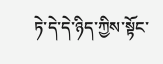ཏེ་དེ་དེ་ཉིད་ཀྱིས་སྟོང་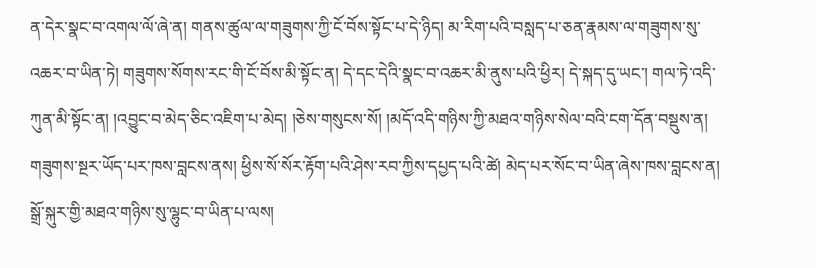ན་དེར་སྣང་བ་འགལ་ལོ་ཞེ་ན། གནས་ཚུལ་ལ་གཟུགས་ཀྱི་ངོ་བོས་སྟོང་པ་དེ་ཉིད། མ་རིག་པའི་བསླད་པ་ཅན་རྣམས་ལ་གཟུགས་སུ་འཆར་བ་ཡིན་ཏེ། གཟུགས་སོགས་རང་གི་ངོ་བོས་མི་སྟོང་ན། དེ་དང་དེའི་སྣང་བ་འཆར་མི་ནུས་པའི་ཕྱིར། དེ་སྐད་དུ་ཡང་། གལ་ཏེ་འདི་ཀུན་མི་སྟོང་ན། །འབྱུང་བ་མེད་ཅིང་འཇིག་པ་མེད། །ཅེས་གསུངས་སོ། །མདོ་འདི་གཉིས་ཀྱི་མཐའ་གཉིས་སེལ་བའི་ངག་དོན་བསྡུས་ན། གཟུགས་སྔར་ཡོད་པར་ཁས་བླངས་ནས། ཕྱིས་སོ་སོར་རྟོག་པའི་ཤེས་རབ་ཀྱིས་དཔྱད་པའི་ཚེ། མེད་པར་སོང་བ་ཡིན་ཞེས་ཁས་བླངས་ན། སྒྲོ་སྐུར་གྱི་མཐའ་གཉིས་སུ་ལྷུང་བ་ཡིན་པ་ལས།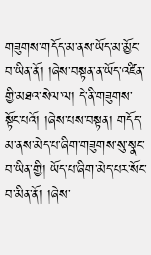གཟུགས་གདོད་མ་ནས་ཡོད་མ་མྱོང་བ་ཡིན་ནོ། །ཞེས་བསྟན་ན་ཡོད་འཛིན་གྱི་མཐའ་སེལ་ལ། དེ་ནི་གཟུགས་སྟོང་པའོ། །ཞེས་པས་བསྟན། གདོད་མ་ནས་མེད་པ་ཞིག་གཟུགས་སུ་སྣང་བ་ཡིན་གྱི། ཡོད་པ་ཞིག་མེད་པར་སོང་བ་མིན་ནོ། །ཞེས་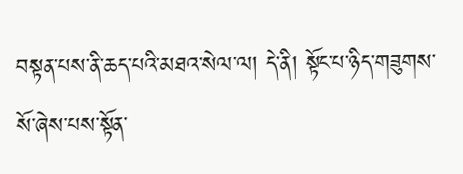བསྟན་པས་ནི་ཆད་པའི་མཐའ་སེལ་ལ། དེ་ནི། སྟོང་པ་ཉིད་གཟུགས་སོ་ཞེས་པས་སྟོན་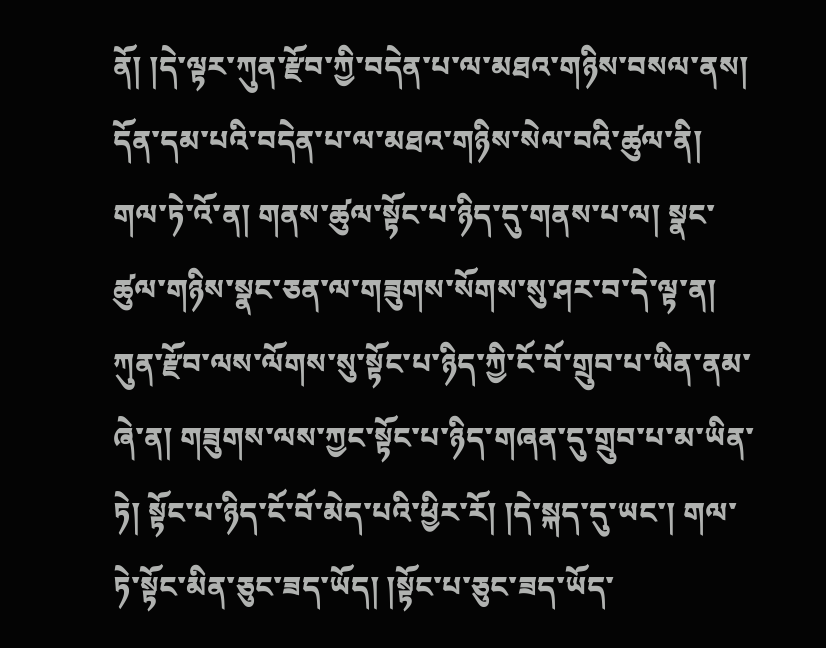ནོ། །དེ་ལྟར་ཀུན་རྫོབ་ཀྱི་བདེན་པ་ལ་མཐའ་གཉིས་བསལ་ནས། དོན་དམ་པའི་བདེན་པ་ལ་མཐའ་གཉིས་སེལ་བའི་ཚུལ་ནི། གལ་ཏེ་འོ་ན། གནས་ཚུལ་སྟོང་པ་ཉིད་དུ་གནས་པ་ལ། སྣང་ཚུལ་གཉིས་སྣང་ཅན་ལ་གཟུགས་སོགས་སུ་ཤར་བ་དེ་ལྟ་ན། ཀུན་རྫོབ་ལས་ལོགས་སུ་སྟོང་པ་ཉིད་ཀྱི་ངོ་བོ་གྲུབ་པ་ཡིན་ནམ་ཞེ་ན། གཟུགས་ལས་ཀྱང་སྟོང་པ་ཉིད་གཞན་དུ་གྲུབ་པ་མ་ཡིན་ཏེ། སྟོང་པ་ཉིད་ངོ་བོ་མེད་པའི་ཕྱིར་རོ། །དེ་སྐད་དུ་ཡང་། གལ་ཏེ་སྟོང་མིན་ཅུང་ཟད་ཡོད། །སྟོང་པ་ཅུང་ཟད་ཡོད་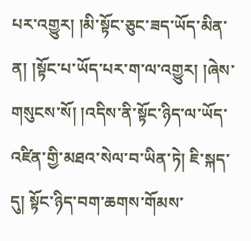པར་འགྱུར། །མི་སྟོང་ཅུང་ཟད་ཡོད་མིན་ན། །སྟོང་པ་ཡོད་པར་ག་ལ་འགྱུར། །ཞེས་གསུངས་སོ། །འདིས་ནི་སྟོང་ཉིད་ལ་ཡོད་འཛིན་གྱི་མཐའ་སེལ་བ་ཡིན་ཏེ། ཇི་སྐད་དུ། སྟོང་ཉིད་བག་ཆགས་གོམས་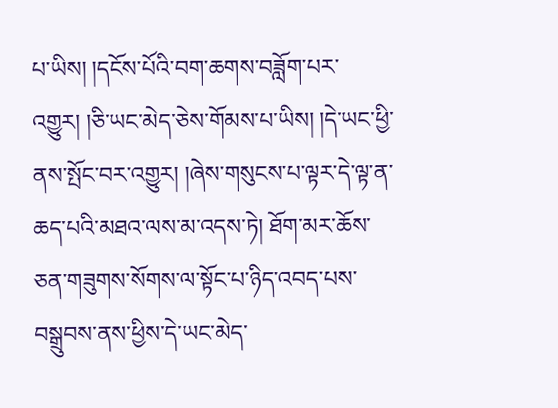པ་ཡིས། །དངོས་པོའི་བག་ཆགས་བཟློག་པར་འགྱུར། །ཅི་ཡང་མེད་ཅེས་གོམས་པ་ཡིས། །དེ་ཡང་ཕྱི་ནས་སྤོང་བར་འགྱུར། །ཞེས་གསུངས་པ་ལྟར་དེ་ལྟ་ན་ཆད་པའི་མཐའ་ལས་མ་འདས་ཏེ། ཐོག་མར་ཆོས་ཅན་གཟུགས་སོགས་ལ་སྟོང་པ་ཉིད་འབད་པས་བསྒྲུབས་ནས་ཕྱིས་དེ་ཡང་མེད་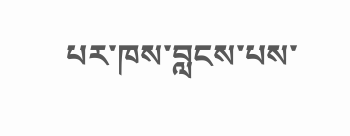པར་ཁས་བླངས་པས་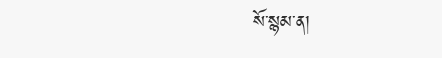སོ་སྙམ་ན།